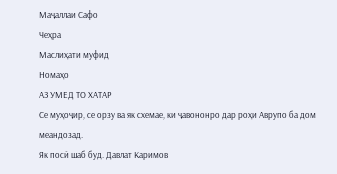Маҷаллаи Сафо
Чеҳра
Маслиҳати муфид
Номаҳо
АЗ УМЕД ТО ХАТАР
Се муҳоҷир, се орзу ва як схемае, ки ҷавононро дар роҳи Аврупо ба дом меандозад.
Як посӣ шаб буд. Давлат Каримов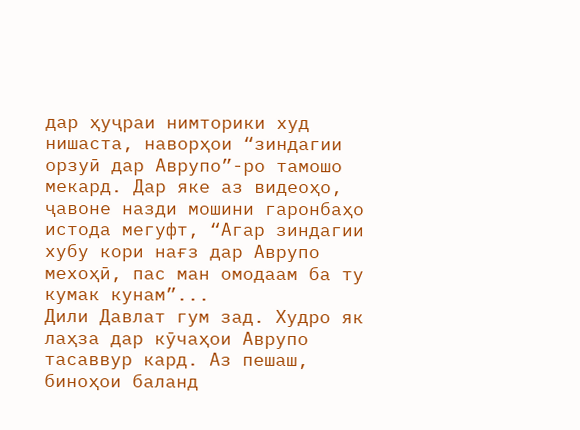дар ҳуҷраи нимторики худ нишаста, наворҳои “зиндагии орзуӣ дар Аврупо”-ро тамошо мекард. Дар яке аз видеоҳо, ҷавоне назди мошини гаронбаҳо истода мегуфт, “Агар зиндагии хубу кори нағз дар Аврупо мехоҳӣ, пас ман омодаам ба ту кумак кунам”...
Дили Давлат гум зад. Худро як лаҳза дар кӯчаҳои Аврупо тасаввур кард. Аз пешаш, биноҳои баланд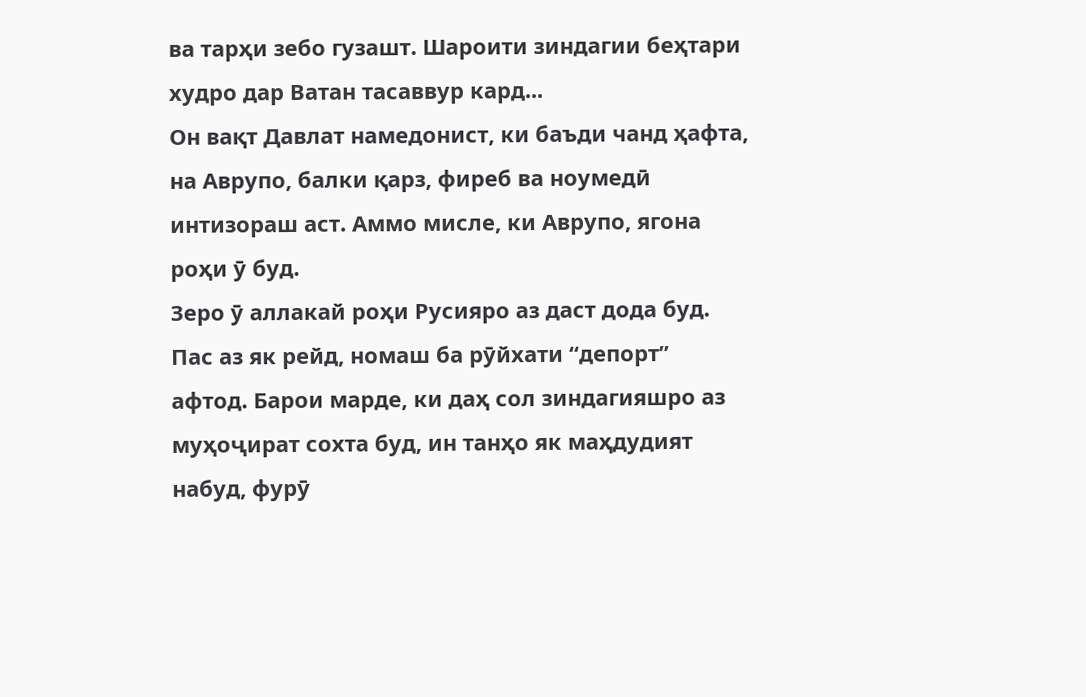ва тарҳи зебо гузашт. Шароити зиндагии беҳтари худро дар Ватан тасаввур кард...
Он вақт Давлат намедонист, ки баъди чанд ҳафта, на Аврупо, балки қарз, фиреб ва ноумедӣ интизораш аст. Аммо мисле, ки Аврупо, ягона роҳи ӯ буд.
Зеро ӯ аллакай роҳи Русияро аз даст дода буд. Пас аз як рейд, номаш ба рӯйхати “депорт” афтод. Барои марде, ки даҳ сол зиндагияшро аз муҳоҷират сохта буд, ин танҳо як маҳдудият набуд, фурӯ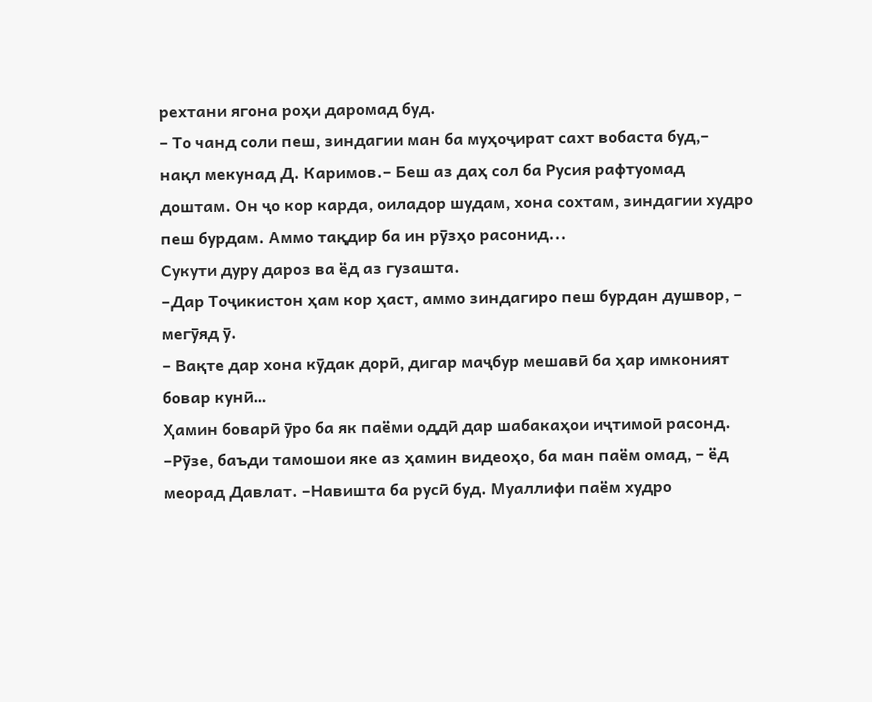рехтани ягона роҳи даромад буд.
– То чанд соли пеш, зиндагии ман ба муҳоҷират сахт вобаста буд,– нақл мекунад Д. Каримов.– Беш аз даҳ сол ба Русия рафтуомад доштам. Он ҷо кор карда, оиладор шудам, хона сохтам, зиндагии худро пеш бурдам. Аммо тақдир ба ин рӯзҳо расонид...
Сукути дуру дароз ва ёд аз гузашта.
–Дар Тоҷикистон ҳам кор ҳаст, аммо зиндагиро пеш бурдан душвор, – мегӯяд ӯ.
– Вақте дар хона кӯдак дорӣ, дигар маҷбур мешавӣ ба ҳар имконият бовар кунӣ…
Ҳамин боварӣ ӯро ба як паёми оддӣ дар шабакаҳои иҷтимоӣ расонд.
–Рӯзе, баъди тамошои яке аз ҳамин видеоҳо, ба ман паём омад, – ёд меорад Давлат. –Навишта ба русӣ буд. Муаллифи паём худро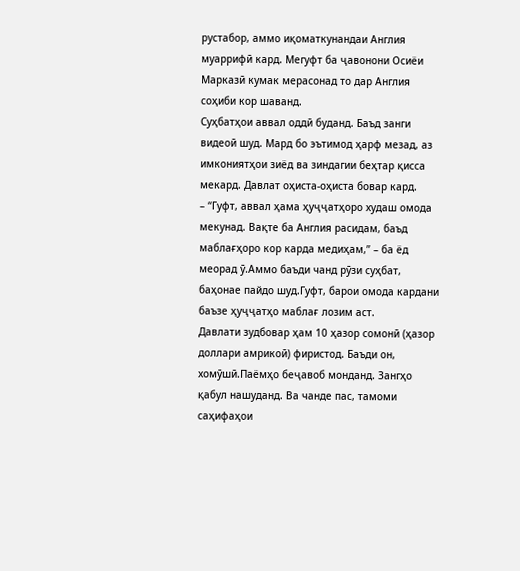рустабор, аммо иқоматкунандаи Англия муаррифӣ кард. Мегуфт ба ҷавонони Осиёи Марказӣ кумак мерасонад то дар Англия соҳиби кор шаванд.
Суҳбатҳои аввал оддӣ буданд. Баъд занги видеоӣ шуд. Мард бо эътимод ҳарф мезад, аз имкониятҳои зиёд ва зиндагии беҳтар қисса мекард. Давлат оҳиста-оҳиста бовар кард.
– “Гуфт, аввал ҳама ҳуҷҷатҳоро худаш омода мекунад. Вақте ба Англия расидам, баъд маблағҳоро кор карда медиҳам,” – ба ёд меорад ӯ.Аммо баъди чанд рӯзи суҳбат, баҳонае пайдо шуд.Гуфт, барои омода кардани баъзе ҳуҷҷатҳо маблағ лозим аст.
Давлати зудбовар ҳам 10 ҳазор сомонӣ (ҳазор доллари амрикоӣ) фиристод. Баъди он, хомӯшӣ.Паёмҳо беҷавоб монданд. Зангҳо қабул нашуданд. Ва чанде пас, тамоми саҳифаҳои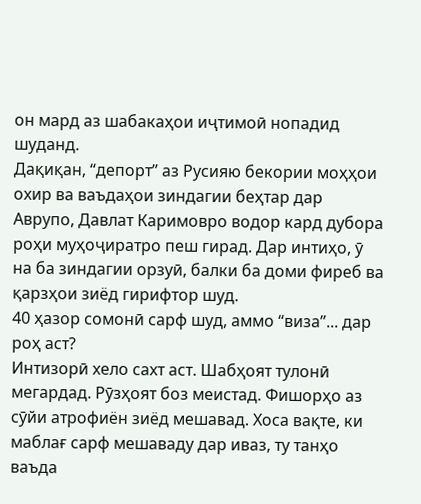он мард аз шабакаҳои иҷтимоӣ нопадид шуданд.
Дақиқан, “депорт” аз Русияю бекории моҳҳои охир ва ваъдаҳои зиндагии беҳтар дар Аврупо, Давлат Каримовро водор кард дубора роҳи муҳоҷиратро пеш гирад. Дар интиҳо, ӯ на ба зиндагии орзуӣ, балки ба доми фиреб ва қарзҳои зиёд гирифтор шуд.
40 ҳазор сомонӣ сарф шуд, аммо “виза”... дар роҳ аст?
Интизорӣ хело сахт аст. Шабҳоят тулонӣ мегардад. Рӯзҳоят боз меистад. Фишорҳо аз сӯйи атрофиён зиёд мешавад. Хоса вақте, ки маблағ сарф мешаваду дар иваз, ту танҳо ваъда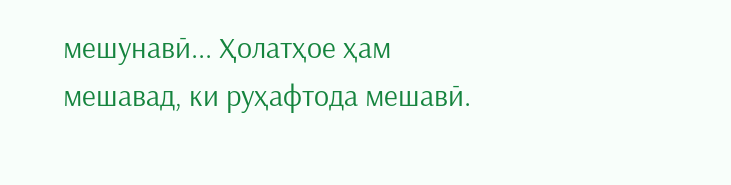мешунавӣ... Ҳолатҳое ҳам мешавад, ки руҳафтода мешавӣ.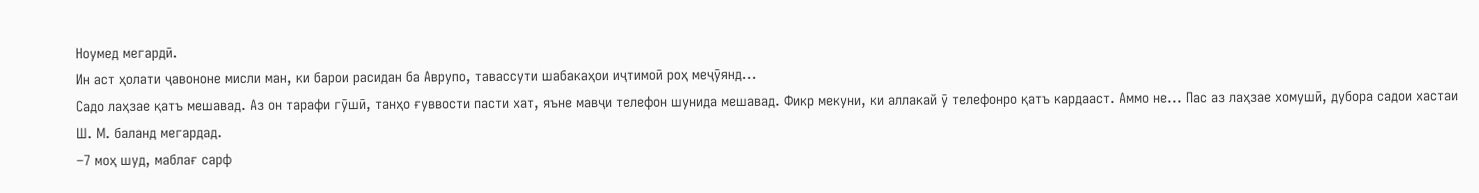Ноумед мегардӣ.
Ин аст ҳолати ҷавононе мисли ман, ки барои расидан ба Аврупо, тавассути шабакаҳои иҷтимоӣ роҳ меҷӯянд...
Садо лаҳзае қатъ мешавад. Аз он тарафи гӯшӣ, танҳо ғуввости пасти хат, яъне мавҷи телефон шунида мешавад. Фикр мекуни, ки аллакай ӯ телефонро қатъ кардааст. Аммо не... Пас аз лаҳзае хомушӣ, дубора садои хастаи Ш. М. баланд мегардад.
–7 моҳ шуд, маблағ сарф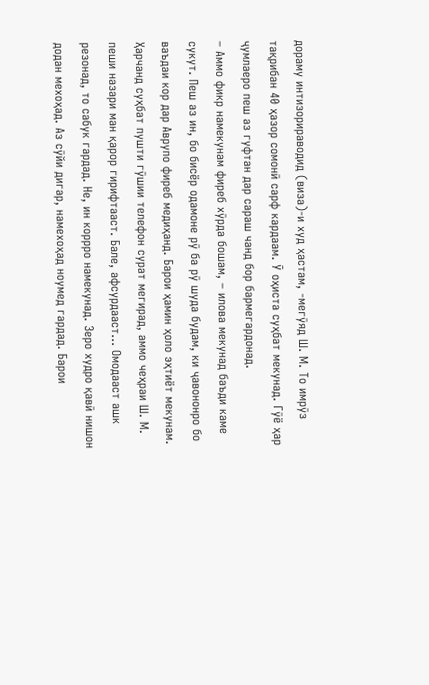дораму интизорираводид (виза)-и худ ҳастам, -мегӯяд Ш. М. То имрӯз тақрибан 40 ҳазор сомонӣ сарф кардаам. Ӯ оҳиста суҳбат мекунад. Гӯё ҳар ҷумлаеро пеш аз гуфтан дар сараш чанд бор бармегардонад.
– Аммо фикр намекунам фиреб хӯрда бошам, – илова мекунад баъди каме сукут. Пеш аз ин, бо бисёр одамоне рӯ ба рӯ шуда будам, ки ҷавононро бо ваъдаи кор дар Аврупо фиреб медиҳанд. Барои ҳамин ҳоло эҳтиёт мекунам.
Ҳарчанд суҳбат пушти гӯшии телефон сурат мегирад, аммо чеҳраи Ш. М. пеши назари ман қарор гирифтааст. Бале, афсурдааст... Омодааст ашк резонад, то сабук гардад. Не, ин коррро намекунад. Зеро худро қавӣ нишон додан мехоҳад. Аз сӯйи дигар, намехоҳад ноумед гардад. Барои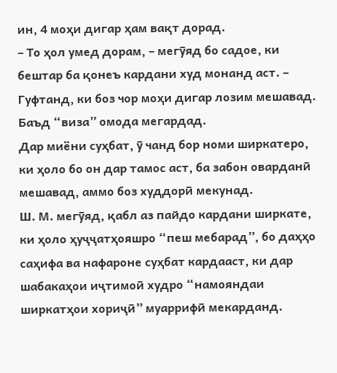ин, 4 моҳи дигар ҳам вақт дорад.
– То ҳол умед дорам, – мегӯяд бо садое, ки бештар ба қонеъ кардани худ монанд аст. – Гуфтанд, ки боз чор моҳи дигар лозим мешавад. Баъд “виза” омода мегардад.
Дар миёни суҳбат, ӯ чанд бор номи ширкатеро, ки ҳоло бо он дар тамос аст, ба забон оварданӣ мешавад, аммо боз худдорӣ мекунад.
Ш. М. мегӯяд, қабл аз пайдо кардани ширкате, ки ҳоло ҳуҷҷатҳояшро “пеш мебарад”, бо даҳҳо саҳифа ва нафароне суҳбат кардааст, ки дар шабакаҳои иҷтимоӣ худро “намояндаи ширкатҳои хориҷӣ” муаррифӣ мекарданд.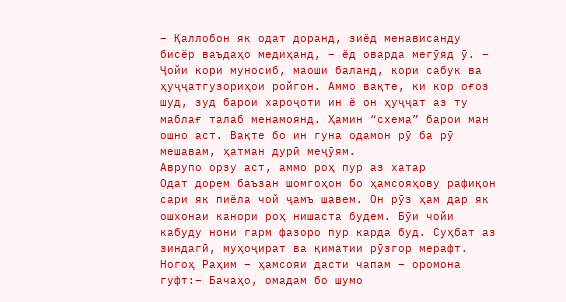– Қаллобон як одат доранд, зиёд менависанду бисёр ваъдаҳо медиҳанд, – ёд оварда мегӯяд ӯ. – Ҷойи кори муносиб, маоши баланд, кори сабук ва ҳуҷҷатгузориҳои ройгон. Аммо вақте, ки кор оғоз шуд, зуд барои хароҷоти ин ё он ҳуҷҷат аз ту маблағ талаб менамоянд. Ҳамин “схема” барои ман ошно аст. Вақте бо ин гуна одамон рӯ ба рӯ мешавам, ҳатман дурӣ меҷӯям.
Аврупо орзу аст, аммо роҳ пур аз хатар
Одат дорем баъзан шомгоҳон бо ҳамсояҳову рафиқон сари як пиёла чой ҷамъ шавем. Он рӯз ҳам дар як ошхонаи канори роҳ нишаста будем. Бӯи чойи кабуду нони гарм фазоро пур карда буд. Суҳбат аз зиндагӣ, муҳоҷират ва қиматии рӯзгор мерафт.
Ногоҳ Раҳим – ҳамсояи дасти чапам – оромона гуфт:– Бачаҳо, омадам бо шумо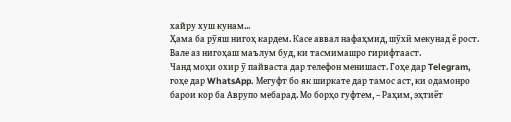хайру хуш кунам...
Ҳама ба рӯяш нигоҳ кардем. Касе аввал нафаҳмид, шӯхӣ мекунад ё рост. Вале аз нигоҳаш маълум буд, ки тасмимашро гирифтааст.
Чанд моҳи охир ӯ пайваста дар телефон менишаст. Гоҳе дар Telegram, гоҳе дар WhatsApp. Мегуфт бо як ширкате дар тамос аст, ки одамонро барои кор ба Аврупо мебарад. Мо борҳо гуфтем, – Раҳим, эҳтиёт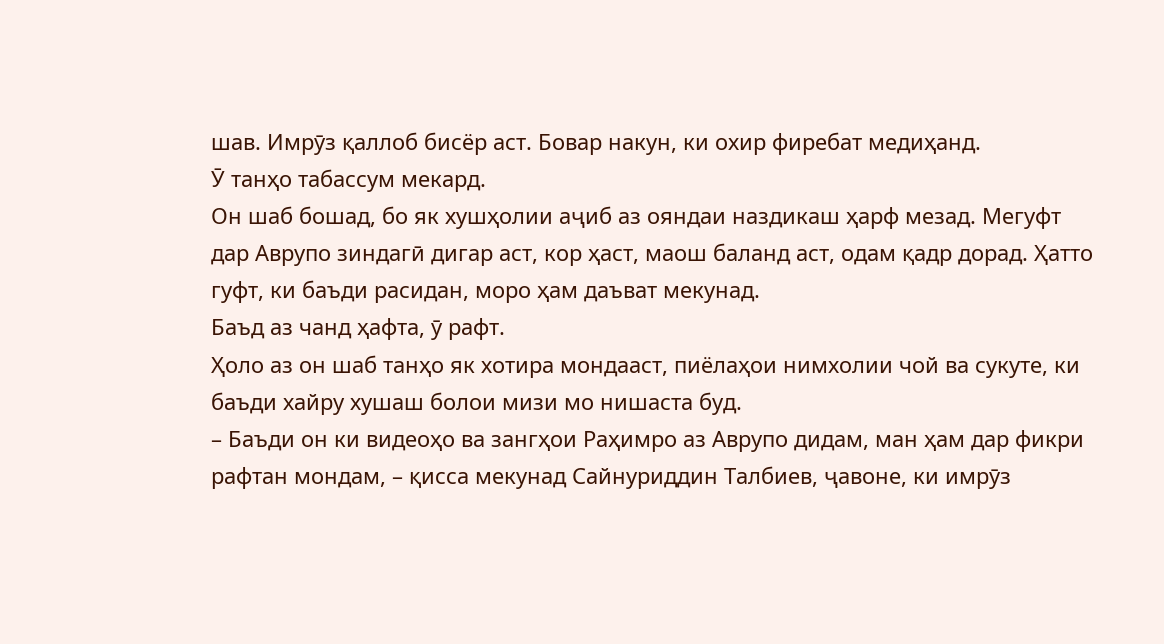шав. Имрӯз қаллоб бисёр аст. Бовар накун, ки охир фиребат медиҳанд.
Ӯ танҳо табассум мекард.
Он шаб бошад, бо як хушҳолии аҷиб аз ояндаи наздикаш ҳарф мезад. Мегуфт дар Аврупо зиндагӣ дигар аст, кор ҳаст, маош баланд аст, одам қадр дорад. Ҳатто гуфт, ки баъди расидан, моро ҳам даъват мекунад.
Баъд аз чанд ҳафта, ӯ рафт.
Ҳоло аз он шаб танҳо як хотира мондааст, пиёлаҳои нимхолии чой ва сукуте, ки баъди хайру хушаш болои мизи мо нишаста буд.
– Баъди он ки видеоҳо ва зангҳои Раҳимро аз Аврупо дидам, ман ҳам дар фикри рафтан мондам, – қисса мекунад Сайнуриддин Талбиев, ҷавоне, ки имрӯз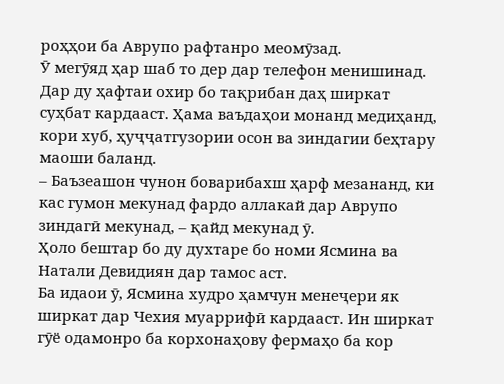роҳҳои ба Аврупо рафтанро меомӯзад.
Ӯ мегӯяд ҳар шаб то дер дар телефон менишинад. Дар ду ҳафтаи охир бо тақрибан даҳ ширкат суҳбат кардааст. Ҳама ваъдаҳои монанд медиҳанд, кори хуб, ҳуҷҷатгузории осон ва зиндагии беҳтару маоши баланд.
– Баъзеашон чунон боварибахш ҳарф мезананд, ки кас гумон мекунад фардо аллакай дар Аврупо зиндагӣ мекунад, – қайд мекунад ӯ.
Ҳоло бештар бо ду духтаре бо номи Ясмина ва Натали Девидиян дар тамос аст.
Ба идаои ӯ, Ясмина худро ҳамчун менеҷери як ширкат дар Чехия муаррифӣ кардааст. Ин ширкат гӯё одамонро ба корхонаҳову фермаҳо ба кор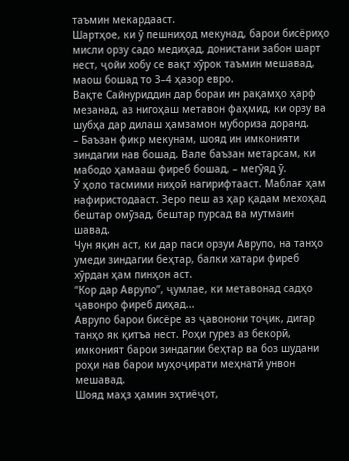таъмин мекардааст.
Шартҳое, ки ӯ пешниҳод мекунад, барои бисёриҳо мисли орзу садо медиҳад, донистани забон шарт нест, ҷойи хобу се вақт хӯрок таъмин мешавад, маош бошад то 3–4 ҳазор евро.
Вақте Сайнуриддин дар бораи ин рақамҳо ҳарф мезанад, аз нигоҳаш метавон фаҳмид, ки орзу ва шубҳа дар дилаш ҳамзамон мубориза доранд.
– Баъзан фикр мекунам, шояд ин имконияти зиндагии нав бошад. Вале баъзан метарсам, ки мабодо ҳамааш фиреб бошад, – мегӯяд ӯ.
Ӯ ҳоло тасмими ниҳоӣ нагирифтааст. Маблағ ҳам нафиристодааст. Зеро пеш аз ҳар қадам мехоҳад бештар омӯзад, бештар пурсад ва мутмаин шавад.
Чун яқин аст, ки дар паси орзуи Аврупо, на танҳо умеди зиндагии беҳтар, балки хатари фиреб хӯрдан ҳам пинҳон аст.
“Кор дар Аврупо”, ҷумлае, ки метавонад садҳо ҷавонро фиреб диҳад...
Аврупо барои бисёре аз ҷавонони тоҷик, дигар танҳо як қитъа нест. Роҳи гурез аз бекорӣ, имконият барои зиндагии беҳтар ва боз шудани роҳи нав барои муҳоҷирати меҳнатӣ унвон мешавад.
Шояд маҳз ҳамин эҳтиёҷот,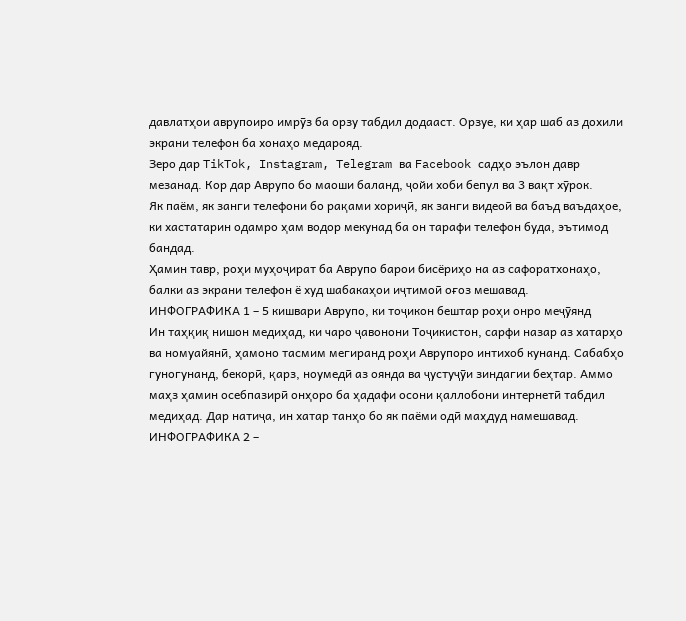давлатҳои аврупоиро имрӯз ба орзу табдил додааст. Орзуе, ки ҳар шаб аз дохили экрани телефон ба хонаҳо медарояд.
Зеро дар TikTok, Instagram, Telegram ва Facebook садҳо эълон давр мезанад. Кор дар Аврупо бо маоши баланд, ҷойи хоби бепул ва 3 вақт хӯрок.
Як паём, як занги телефони бо рақами хориҷӣ, як занги видеоӣ ва баъд ваъдаҳое, ки хастатарин одамро ҳам водор мекунад ба он тарафи телефон буда, эътимод бандад.
Ҳамин тавр, роҳи муҳоҷират ба Аврупо барои бисёриҳо на аз сафоратхонаҳо, балки аз экрани телефон ё худ шабакаҳои иҷтимоӣ оғоз мешавад.
ИНФОГРАФИКА 1 – 5 кишвари Аврупо, ки тоҷикон бештар роҳи онро меҷӯянд
Ин таҳқиқ нишон медиҳад, ки чаро ҷавонони Тоҷикистон, сарфи назар аз хатарҳо ва номуайянӣ, ҳамоно тасмим мегиранд роҳи Аврупоро интихоб кунанд. Сабабҳо гуногунанд, бекорӣ, қарз, ноумедӣ аз оянда ва ҷустуҷӯи зиндагии беҳтар. Аммо маҳз ҳамин осебпазирӣ онҳоро ба ҳадафи осони қаллобони интернетӣ табдил медиҳад. Дар натиҷа, ин хатар танҳо бо як паёми одӣ маҳдуд намешавад.
ИНФОГРАФИКА 2 –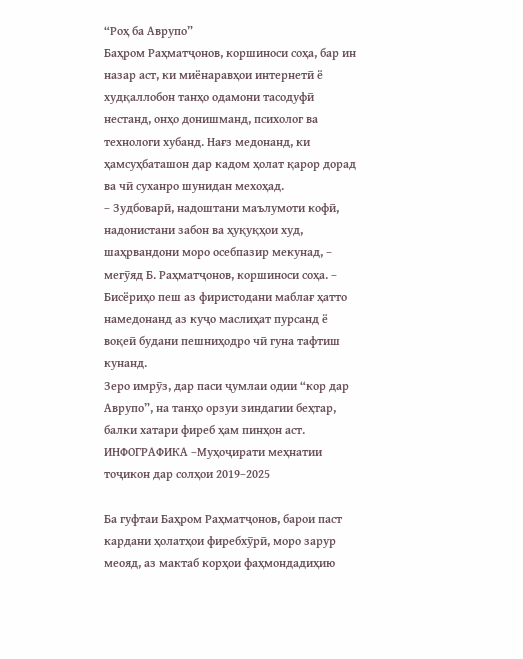“Роҳ ба Аврупо”
Баҳром Раҳматҷонов, коршиноси соҳа, бар ин назар аст, ки миёнаравҳои интернетӣ ё худқаллобон танҳо одамони тасодуфӣ нестанд, онҳо донишманд, психолог ва технологи хубанд. Нағз медонанд, ки ҳамсуҳбаташон дар кадом ҳолат қарор дорад ва чӣ суханро шунидан мехоҳад.
– Зудбоварӣ, надоштани маълумоти кофӣ, надонистани забон ва ҳуқуқҳои худ, шаҳрвандони моро осебпазир мекунад, – мегӯяд Б. Раҳматҷонов, коршиноси соҳа. – Бисёриҳо пеш аз фиристодани маблағ ҳатто намедонанд аз куҷо маслиҳат пурсанд ё воқеӣ будани пешниҳодро чӣ гуна тафтиш кунанд.
Зеро имрӯз, дар паси ҷумлаи одии “кор дар Аврупо”, на танҳо орзуи зиндагии беҳтар, балки хатари фиреб ҳам пинҳон аст.
ИНФОГРАФИКА –Муҳоҷирати меҳнатии тоҷикон дар солҳои 2019–2025

Ба гуфтаи Баҳром Раҳматҷонов, барои паст кардани ҳолатҳои фиребхӯрӣ, моро зарур меояд, аз мактаб корҳои фаҳмондадиҳию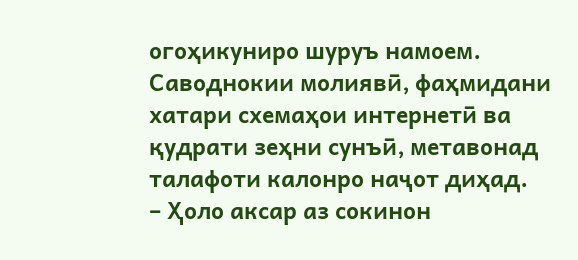огоҳикуниро шуруъ намоем. Саводнокии молиявӣ, фаҳмидани хатари схемаҳои интернетӣ ва қудрати зеҳни сунъӣ, метавонад талафоти калонро наҷот диҳад.
– Ҳоло аксар аз сокинон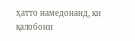ҳатто намедонанд, ки қалобони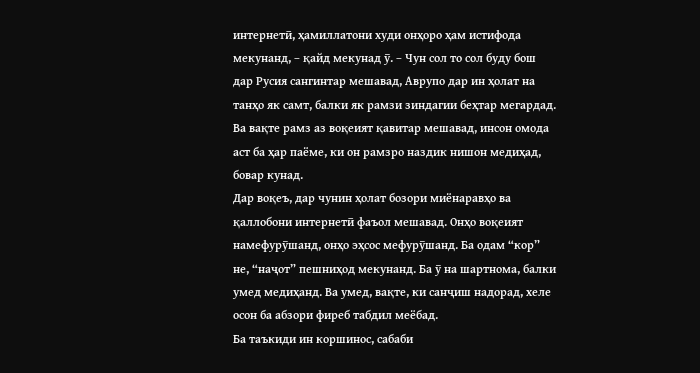интернетӣ, ҳамиллатони худи онҳоро ҳам истифода мекунанд, – қайд мекунад ӯ. – Чун сол то сол буду бош дар Русия сангинтар мешавад, Аврупо дар ин ҳолат на танҳо як самт, балки як рамзи зиндагии беҳтар мегардад. Ва вақте рамз аз воқеият қавитар мешавад, инсон омода аст ба ҳар паёме, ки он рамзро наздик нишон медиҳад, бовар кунад.
Дар воқеъ, дар чунин ҳолат бозори миёнаравҳо ва қаллобони интернетӣ фаъол мешавад. Онҳо воқеият намефурӯшанд, онҳо эҳсос мефурӯшанд. Ба одам “кор” не, “наҷот” пешниҳод мекунанд. Ба ӯ на шартнома, балки умед медиҳанд. Ва умед, вақте, ки санҷиш надорад, хеле осон ба абзори фиреб табдил меёбад.
Ба таъкиди ин коршинос, сабаби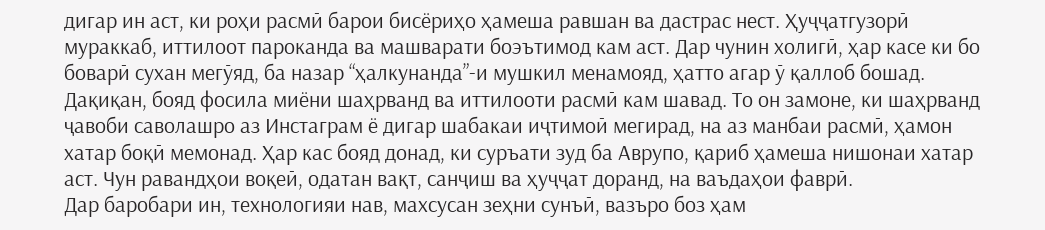дигар ин аст, ки роҳи расмӣ барои бисёриҳо ҳамеша равшан ва дастрас нест. Ҳуҷҷатгузорӣ мураккаб, иттилоот пароканда ва машварати боэътимод кам аст. Дар чунин холигӣ, ҳар касе ки бо боварӣ сухан мегӯяд, ба назар “ҳалкунанда”-и мушкил менамояд, ҳатто агар ӯ қаллоб бошад.
Дақиқан, бояд фосила миёни шаҳрванд ва иттилооти расмӣ кам шавад. То он замоне, ки шаҳрванд ҷавоби саволашро аз Инстаграм ё дигар шабакаи иҷтимоӣ мегирад, на аз манбаи расмӣ, ҳамон хатар боқӣ мемонад. Ҳар кас бояд донад, ки суръати зуд ба Аврупо, қариб ҳамеша нишонаи хатар аст. Чун равандҳои воқеӣ, одатан вақт, санҷиш ва ҳуҷҷат доранд, на ваъдаҳои фаврӣ.
Дар баробари ин, технологияи нав, махсусан зеҳни сунъӣ, вазъро боз ҳам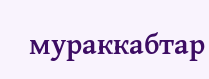мураккабтар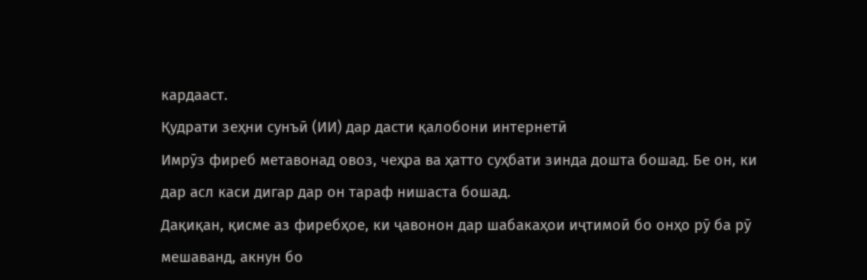кардааст.
Қудрати зеҳни сунъӣ (ИИ) дар дасти қалобони интернетӣ
Имрӯз фиреб метавонад овоз, чеҳра ва ҳатто суҳбати зинда дошта бошад. Бе он, ки дар асл каси дигар дар он тараф нишаста бошад.
Дақиқан, қисме аз фиребҳое, ки ҷавонон дар шабакаҳои иҷтимоӣ бо онҳо рӯ ба рӯ мешаванд, акнун бо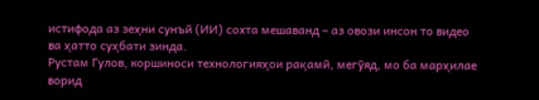истифода аз зеҳни сунъӣ (ИИ) сохта мешаванд – аз овози инсон то видео ва ҳатто суҳбати зинда.
Рустам Гулов, коршиноси технологияҳои рақамӣ, мегӯяд, мо ба марҳилае ворид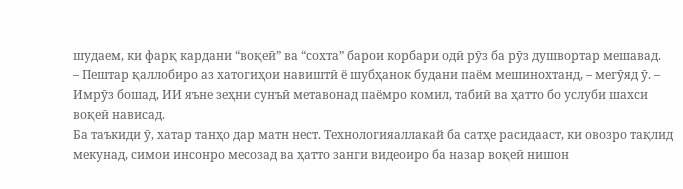шудаем, ки фарқ кардани “воқеӣ” ва “сохта” барои корбари одӣ рӯз ба рӯз душвортар мешавад.
– Пештар қаллобиро аз хатогиҳои навиштӣ ё шубҳанок будани паём мешинохтанд, – мегӯяд ӯ. – Имрӯз бошад, ИИ яъне зеҳни сунъӣ метавонад паёмро комил, табиӣ ва ҳатто бо услуби шахси воқеӣ нависад.
Ба таъкиди ӯ, хатар танҳо дар матн нест. Технологияаллакай ба сатҳе расидааст, ки овозро тақлид мекунад, симои инсонро месозад ва ҳатто занги видеоиро ба назар воқеӣ нишон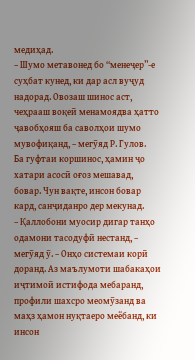медиҳад.
– Шумо метавонед бо “менеҷер”-е суҳбат кунед, ки дар асл вуҷуд надорад. Овозаш шинос аст, чеҳрааш воқеӣ менамоядва ҳатто ҷавобҳояш ба саволҳои шумо мувофиқанд, – мегӯяд Р. Гулов.
Ба гуфтаи коршинос, ҳамин ҷо хатари асосӣ оғоз мешавад, бовар. Чун вақте, инсон бовар кард, санҷиданро дер мекунад.
– Қаллобони муосир дигар танҳо одамони тасодуфӣ нестанд, – мегӯяд ӯ. – Онҳо системаи корӣ доранд. Аз маълумоти шабакаҳои иҷтимоӣ истифода мебаранд, профили шахсро меомӯзанд ва маҳз ҳамон нуқтаеро меёбанд, ки инсон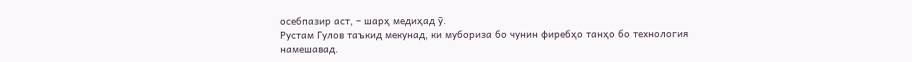осебпазир аст, – шарҳ медиҳад ӯ.
Рустам Гулов таъкид мекунад, ки мубориза бо чунин фиребҳо танҳо бо технология намешавад.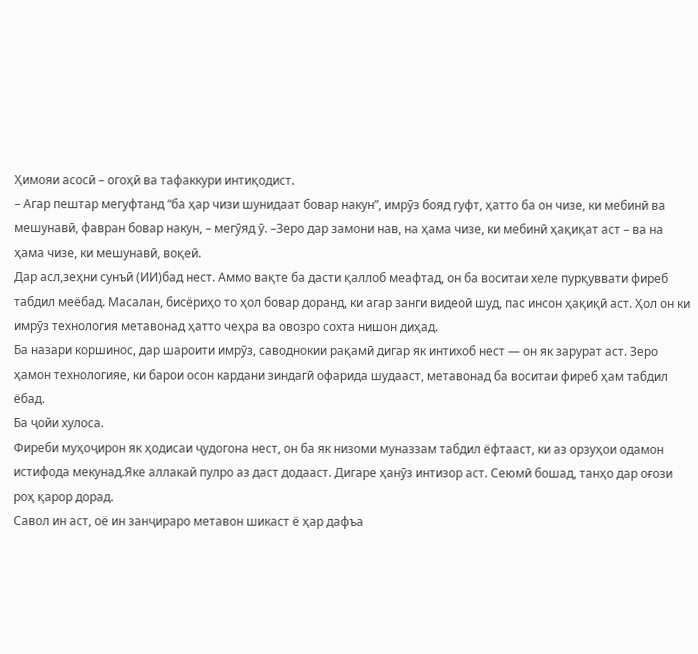Ҳимояи асосӣ – огоҳӣ ва тафаккури интиқодист.
– Агар пештар мегуфтанд “ба ҳар чизи шунидаат бовар накун”, имрӯз бояд гуфт, ҳатто ба он чизе, ки мебинӣ ва мешунавӣ, фавран бовар накун, – мегӯяд ӯ. –Зеро дар замони нав, на ҳама чизе, ки мебинӣ ҳақиқат аст – ва на ҳама чизе, ки мешунавӣ, воқеӣ.
Дар асл,зеҳни сунъӣ (ИИ)бад нест. Аммо вақте ба дасти қаллоб меафтад, он ба воситаи хеле пурқуввати фиреб табдил меёбад. Масалан, бисёриҳо то ҳол бовар доранд, ки агар занги видеоӣ шуд, пас инсон ҳақиқӣ аст. Ҳол он ки имрӯз технология метавонад ҳатто чеҳра ва овозро сохта нишон диҳад.
Ба назари коршинос, дар шароити имрӯз, саводнокии рақамӣ дигар як интихоб нест — он як зарурат аст. Зеро ҳамон технологияе, ки барои осон кардани зиндагӣ офарида шудааст, метавонад ба воситаи фиреб ҳам табдил ёбад.
Ба ҷойи хулоса.
Фиреби муҳоҷирон як ҳодисаи ҷудогона нест, он ба як низоми муназзам табдил ёфтааст, ки аз орзуҳои одамон истифода мекунад.Яке аллакай пулро аз даст додааст. Дигаре ҳанӯз интизор аст. Сеюмӣ бошад, танҳо дар оғози роҳ қарор дорад.
Савол ин аст, оё ин занҷираро метавон шикаст ё ҳар дафъа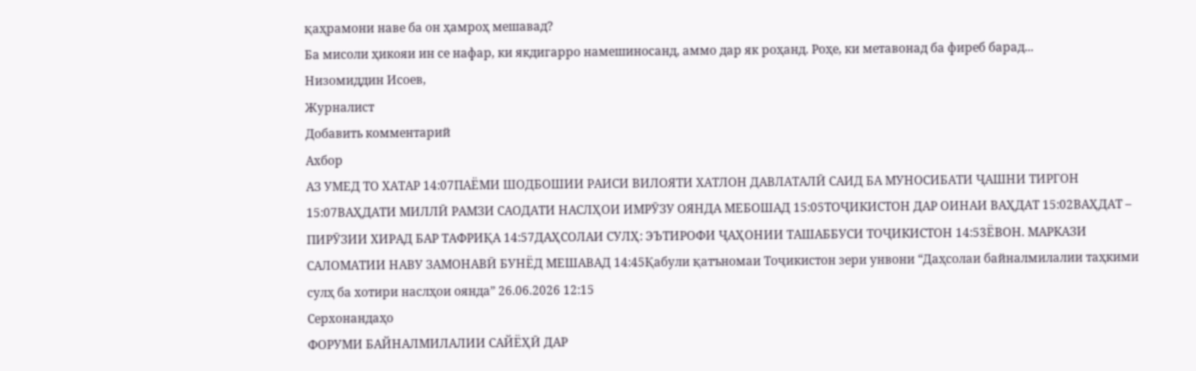қаҳрамони наве ба он ҳамроҳ мешавад?
Ба мисоли ҳикояи ин се нафар, ки якдигарро намешиносанд, аммо дар як роҳанд. Роҳе, ки метавонад ба фиреб барад...
Низомиддин Исоев,
Журналист
Добавить комментарий
Ахбор
АЗ УМЕД ТО ХАТАР 14:07ПАЁМИ ШОДБОШИИ РАИСИ ВИЛОЯТИ ХАТЛОН ДАВЛАТАЛӢ САИД БА МУНОСИБАТИ ҶАШНИ ТИРГОН 15:07ВАҲДАТИ МИЛЛӢ РАМЗИ САОДАТИ НАСЛҲОИ ИМРӮЗУ ОЯНДА МЕБОШАД 15:05ТОҶИКИСТОН ДАР ОИНАИ ВАҲДАТ 15:02ВАҲДАТ – ПИРӮЗИИ ХИРАД БАР ТАФРИҚА 14:57ДАҲСОЛАИ СУЛҲ: ЭЪТИРОФИ ҶАҲОНИИ ТАШАББУСИ ТОҶИКИСТОН 14:53ЁВОН. МАРКАЗИ САЛОМАТИИ НАВУ ЗАМОНАВӢ БУНЁД МЕШАВАД 14:45Қабули қатъномаи Тоҷикистон зери унвони “Даҳсолаи байналмилалии таҳкими сулҳ ба хотири наслҳои оянда” 26.06.2026 12:15
Серхонандаҳо
ФОРУМИ БАЙНАЛМИЛАЛИИ САЙЁҲӢ ДАР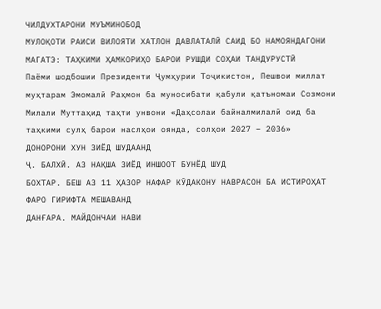ЧИЛДУХТАРОНИ МУЪМИНОБОД
МУЛОҚОТИ РАИСИ ВИЛОЯТИ ХАТЛОН ДАВЛАТАЛӢ САИД БО НАМОЯНДАГОНИ МАГАТЭ: ТАҲКИМИ ҲАМКОРИҲО БАРОИ РУШДИ СОҲАИ ТАНДУРУСТӢ
Паёми шодбошии Президенти Ҷумҳурии Тоҷикистон, Пешвои миллат муҳтарам Эмомалӣ Раҳмон ба муносибати қабули қатъномаи Созмони Милали Муттаҳид таҳти унвони «Даҳсолаи байналмилалӣ оид ба таҳкими сулҳ барои наслҳои оянда, солҳои 2027 – 2036»
ДОНОРОНИ ХУН ЗИЁД ШУДААНД
Ҷ. БАЛХӢ. АЗ НАҚША ЗИЁД ИНШООТ БУНЁД ШУД
БОХТАР. БЕШ АЗ 11 ҲАЗОР НАФАР КӮДАКОНУ НАВРАСОН БА ИСТИРОҲАТ ФАРО ГИРИФТА МЕШАВАНД
ДАНҒАРА. МАЙДОНЧАИ НАВИ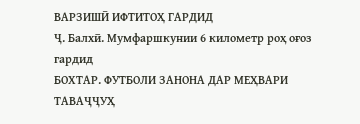ВАРЗИШӢ ИФТИТОҲ ГАРДИД
Ҷ. Балхӣ. Мумфаршкунии 6 километр роҳ оғоз гардид
БОХТАР. ФУТБОЛИ ЗАНОНА ДАР МЕҲВАРИ ТАВАҶҶУҲ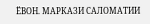ЁВОН. МАРКАЗИ САЛОМАТИИ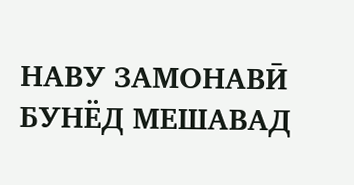НАВУ ЗАМОНАВӢ БУНЁД МЕШАВАД